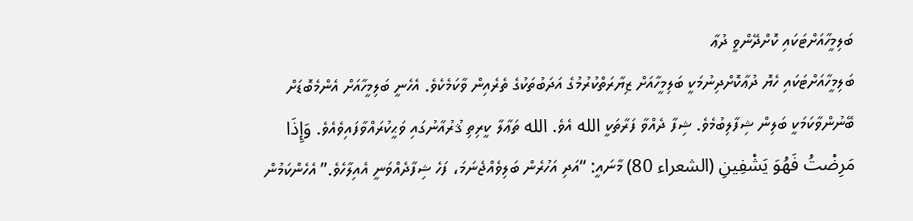ބަލިމީހާއަށްޓަކައި ކޮށްދޭންވީ ދުޢާ
ބަލިމީހާއަށްޓަކައި ހެޔޮ ދުޢާކޮށްދިނުމަކީ ބަލިމީހާއަށް ޒިޔާރަތްކުރުމުގެ އަދަބުތަކުގެ ތެރެއިން ވާކަމެކެވެ. އެހެނީ ބަލިމީހާއަށް އެންމެބޮޑަށް ބޭނުންވާކަމަކީ ބަލިން ޝިފާލިބުމެވެ. ޝިފާ ދެއްވާ ފަރާތަކީ الله އެވެ. الله ތަޢާލާ ކީރިތި ޤުރުއާނުގައި ވަޙީކުރައްވާފައިވެއެވެ. وَإِذَا مَرِضْتُ فَهُوَ يَشْفِينِ (الشعراء 80) މާނައީ: “އަދި އަހުރެން ބަލިވެއްޖެނަމަ، ފަހެ ޝިފާދެއްވަނީ އެއިލާހެވެ.” އެހެންކަމުން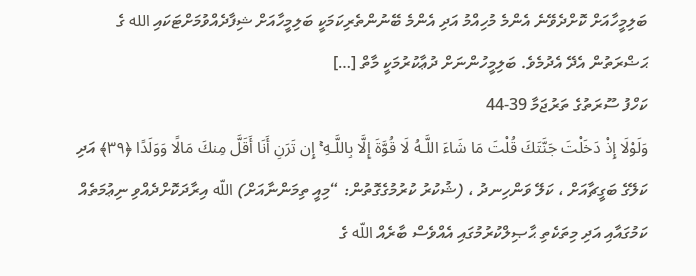ބަލިމީހާއަށް ކޮށްދެވޭނެ އެންމެ މުހިއްމު އަދި އެންމެ ބޭނުންތެރިކަމަކީ ބަލިމީހާއަށް ޝިފާދެއްވުމަށްޓަކައި الله ގެ ޙަޟްރަތުން އެދޭ އެދުމެވެ. ބަލިމީހުންނަށް ދުޢާކުރުމަކީ މާތް […]
ކަހްފު ސޫރަތުގެ ތަރުޖަމާ 39-44
وَلَوْلَا إِذْ دَخَلْتَ جَنَّتَكَ قُلْتَ مَا شَاءَ اللَّـهُ لَا قُوَّةَ إِلَّا بِاللَّـهِ ۚ إِن تَرَنِ أَنَا أَقَلَّ مِنكَ مَالًا وَوَلَدًا ﴿٣٩﴾ އަދި ކަލޭގެ ބަގީޗާއަށް ، ކަލޭ ވަންހިނދު ، (ޝުކުރު ކުރުމުގެގޮތުން: “މިއީ ތިމަންނާއަށް) اللّه އިރާދަކޮށްދެއްވި ނިޢުމަތެއް ކަމުގައާއި އަދި މިތަކެތި ޙާޞިލްކުރުމުގައި އެއްވެސް ބާރެއް اللّه ގެ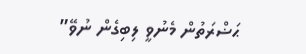ޙަޟްރަތުން މެނުވީ ލިބިގެން ނުވޭ”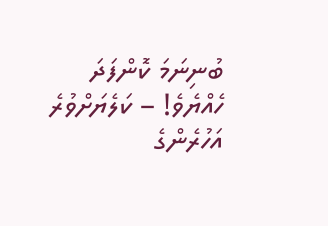ބުނިނަމަ ކޮންފަދަ ހެއްޔެވެ! – ކަލެޔަށްވުރެ އަހުރެންގެ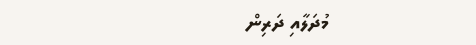މުދަލާއި ދަރިން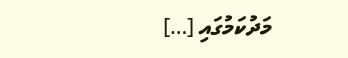މަދުކަމުގައި […]